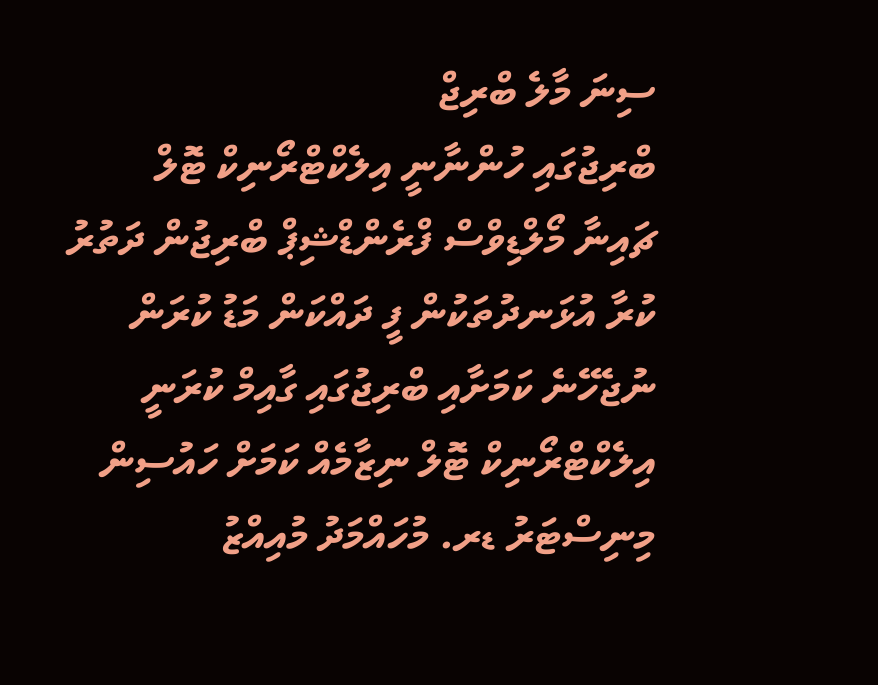ސިނަ މާލެ ބްރިޖް
ބްރިޖުގައި ހުންނާނީ އިލެކްޓްރޯނިކް ޓޮލް
ޗައިނާ މޯލްޑިވްސް ފްރެންޑްޝިޕް ބްރިޖުން ދަތުރު ކުރާ އުޅަނދުތަކުން ފީ ދައްކަން މަޑު ކުރަން ނުޖެހޭނެ ކަމަށާއި ބްރިޖުގައި ގާއިމް ކުރަނީ އިލެކްޓްރޯނިކް ޓޮލް ނިޒާމެއް ކަމަށް ހައުސިން މިނިސްޓަރު ޑރ. މުހައްމަދު މުއިއްޒު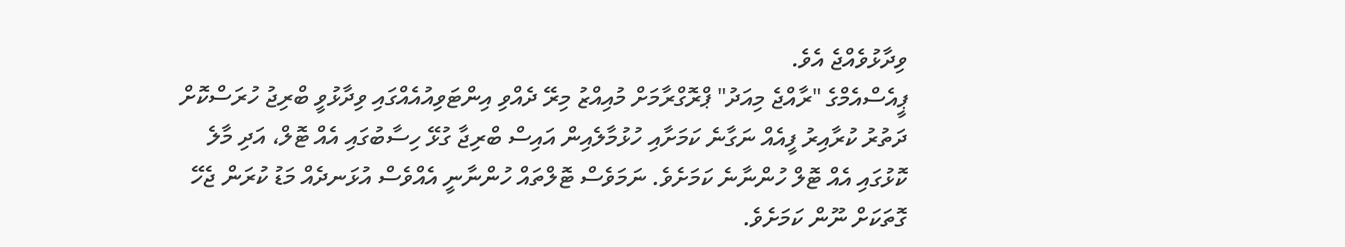ވިދާޅުވެއްޖެ އެވެ.
ޕީއެސްއެމްގެ "ރާއްޖެ މިއަދު" ޕްރޮގްރާމަށް މުއިއްޒު މިރޭ ދެއްވި އިންޓަވިއުއެއްގައި ވިދާޅުވީ ބްރިޖު ހުރަސްކޮށް ދަތުރު ކުރާއިރު ފީއެއް ނަގާނެ ކަމަށާއި ހުޅުމާލެއިން އައިސް ބްރިޖާ ގުޅޭ ހިސާބުގައި އެއް ޓޮލް، އަދި މާލެ ކޮޅުގައި އެއް ޓޮލް ހުންނާނެ ކަމަށެވެ. ނަމަވެސް ޓޮލްތައް ހުންނާނީ އެއްވެސް އުޅަނދެއް މަޑު ކުރަން ޖެހޭ ގޮތަކަށް ނޫން ކަމަށެވެ.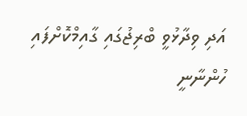އަދި ވިދާޅުވީ ބްރިޖުގައި ގާއިމްކޮށްފައި ހުންނާނީ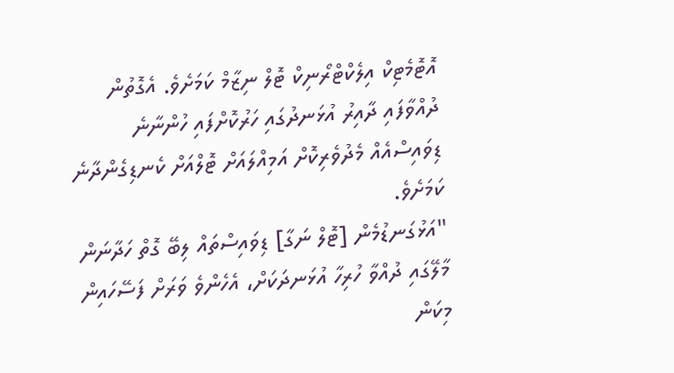އޮޓޮމެޓިކް އިލެކްޓްރޯނިކް ޓޮލް ނިޒާމް ކަމަށެވެ. އެގޮތުން ދުއްވާފައި ދާއިރު އުޅަނދުގައި ހަރުކޮށްފައި ހުންނާނެ ޑިވައިސްއެއް މެދުވެރިކޮށް އަމިއްލައަށް ޓޮލްއަށް ކެނޑިގެންދާނެ ކަމަށެވެ.
"އަޅުގަނޑުމެން [ޓޮލް ނަގާ] ޑިވައިސްތައް ލިބޭ ގޮތް ހަދާނަން މާލޭގައި ދުއްވާ ހުރިހާ އުޅަނދަކަށް، އެހެންވެ ވަރަށް ފަސޭހައިން މިކަން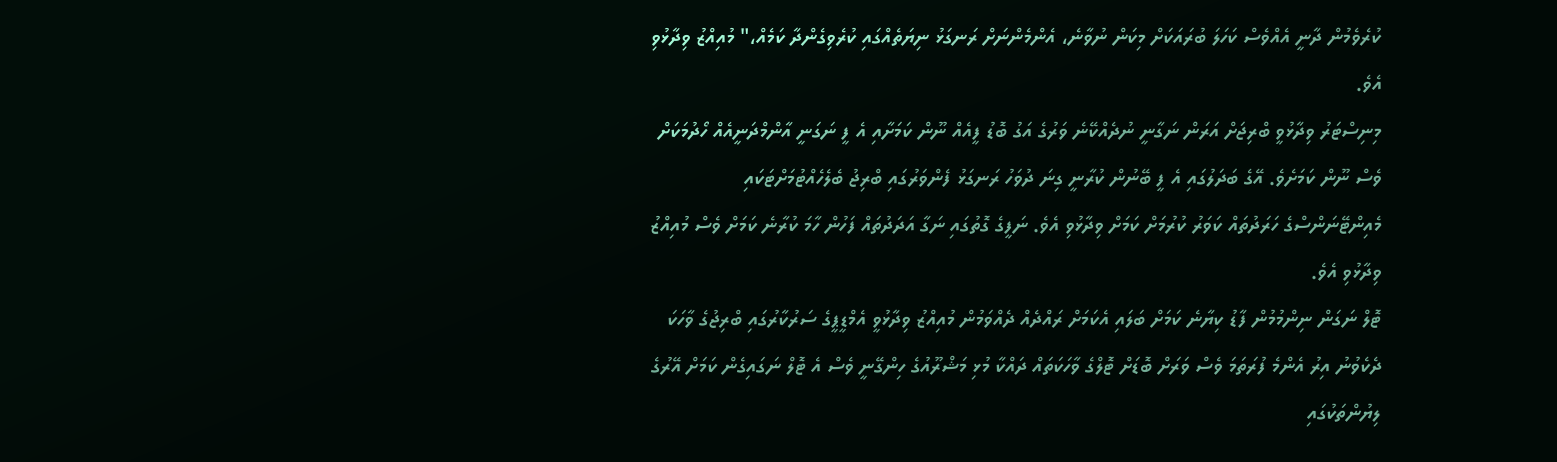ކުރެވެމުން ދާނީ އެއްވެސް ކަހަލަ ބުރައަކަށް މިކަން ނުވާނެ، އެންމެންނަށް ރަނގަޅު ނިޔަތެއްގައި ކުރެވިގެންދާ ކަމެއް،" މުއިއްޒު ވިދާޅުވި އެވެ.
މިނިސްޓަރު ވިދާޅުވީ ބްރިޖަށް އަރަން ނަގާނީ ނުދެއްކޭނެ ވަރުގެ އަގު ބޮޑު ފީއެއް ނޫން ކަމަށާއި އެ ފީ ނަގަނީ އާންމްދަނީއެއް ހޯދުމަކަށް ވެސް ނޫން ކަމަށެވެ. އޭގެ ބަދަލުގައި އެ ފީ ބޭނުން ކުރާނީ ގިނަ ދުވަހު ރަނގަޅު ފެންވަރުގައި ބްރިޖު ބެލެހެއްޓުމަށްޓަކައި މެއިންޓޭނަންސްގެ ހަރަދުތައް ކަވަރު ކުރުމަށް ކަމަށް ވިދާޅުވި އެވެ. ނަފީގެ ގޮތުގައި ނަގާ އަދަދުތައް ފަހުން ހާމަ ކުރާނެ ކަމަށް ވެސް މުއިއްޒު ވިދާޅުވި އެވެ.
ޓޮލް ނަގަން ނިންމުމުން ފާޑު ކިޔާނެ ކަމަށް ބަލައި އެކަމަށް ރައްދެއް ދެއްވަމުން މުއިއްޒު ވިދާޅުވީ އެމްޑީޕީގެ ސަރުކާރުގައި ބްރިޖުގެ ވާހަކަ ދެކެވުނު އިރު އެންމެ ފުރަތަމަ ވެސް ވަރަށް ބޮޑަށް ޓޮލްގެ ވާހަކަތައް ދައްކާ މުޅި މަޝްރޫއުގެ ހިންގޭނީ ވެސް އެ ޓޮލް ނަގައިގެން ކަމަށް އޭރުގެ ލިޔުންތަކުގައި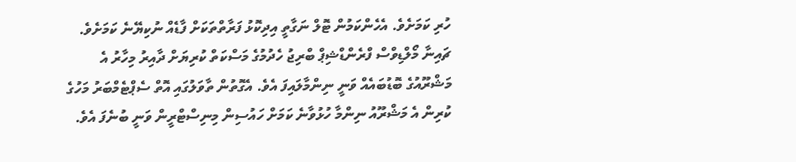ހުރި ކަމަށެވެ. އެހެންކަމުން ޓޮލް ނަގާތީ އިދިކޮޅު ފަރާތްތަކަށް ފާޑެއް ނުކިޔޭނެ ކަމަށެވެ.
ޗައިނާ މޯލްޑިވްސް ފްރެންޑްޝިޕް ބްރިޖު ހެދުމުގެ މަސްކަތް ކުރިޔަށް ދާއިރު މިހާރު އެ މަޝްރޫއުގެ ބޮޑުބައެއް ވަނީ ނިންމާލައިފަ އެވެ. އެގޮތުން ތާވަލުގައި އޮތް ސެޕްޓެމްބަރު މަހުގެ ކުރިން އެ މަޝްރޫއު ނިންމާ ހުޅުވާނެ ކަމަށް ހައުސިން މިނިސްޓްރީން ވަނީ ބުނެފަ އެވެ.